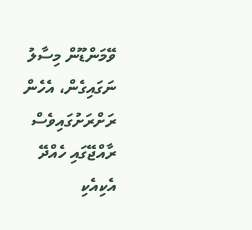ވޭމަންޑޫން މިސާލު ނަގައިގެން، އެހެން ރަށްރަށުގައިވެސް ރާއްޖޭގައި ހެއްދޭ އެކިއެކި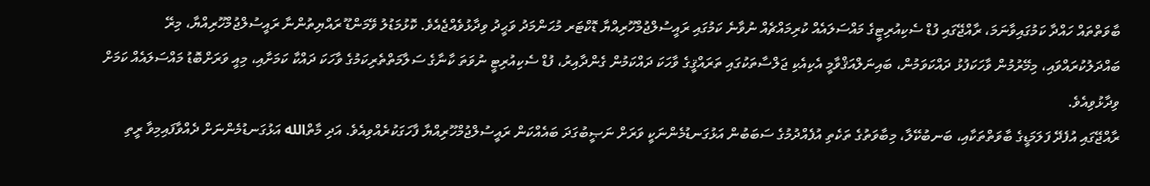ބާވަތްތައް ހައްދާ ކަމުގައިވާނަމަ، ރާއްޖޭގައި ފުޑް ސެކިއުރިޓީގެ މައްސަލައެއް ކުރިމައްޗެއް ނުވާނެ ކަމުގައި ރައީސުލްޖުމްހޫރިއްޔާ ޑޮކްޓަރ މުޙަންމަދު ވަޙީދު ވިދާޅުވެއްޖެއެވެ. ކޮޅުމަޑުލު ވޭމަންޑޫ ރައްޔިތުންނާ ރައީސުލްޖުމްހޫރިއްޔާ، މިރޭ ބައްދަލުކުރައްވައި، މިމޭރުމުން ވާހަކަފުޅު ދައްކަވަމުން، ބައިނަލްއަޤްވާމީ އެކިއެކި ޖަލްސާތަކުގައި ތަރައްޤީގެ ވާހަކަ ދައްކަމުން ގެންދާއިރު، ފުޑް ސެކިއުރިޓީ ނުވަތަ ކާނާގެ ސަލާމަތްތެރިކަމުގެ ވާހަކަ ދައްކާ ކަމަށާއި، މިއީ ވަރަށްބޮޑު މައްސަލައެއް ކަމަށް ވިދާޅުވިއެވެ.
ރާއްޖޭގައި އުފެދޭ ފަލަމަޑީގެ ބާވަތްތަކާއި، ބަނބުކޭލާ، މިބާވަތުގެ ތަކެތި އުފެއްދުމުގެ ސަބަބުން އަޅުގަނޑުމެންނަކީ ވަރަށް ނަޞީބުގަދަ ބައެއްކަން ރައީސުލްޖުމްހޫރިއްޔާ ފާހަގަކުރެއްވިއެވެ. އަދި މާތްالله އަޅުގަނޑުމެންނަށް ދެއްވާފައިމިވާ ރީތި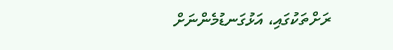ރަށްތަކުގައި، އަޅުގަނޑުމެންނަށް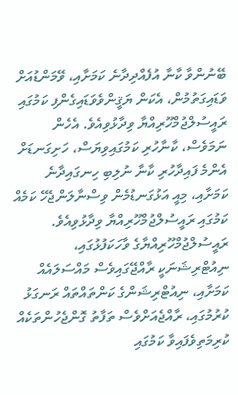ބޭނުންވާ ކާނާ އުފެއްދިދާނެ ކަމަށާއި، ވޭމަންޑުއަށް ވަޑައިގަތުމުން، އެކަން ޔަޤީންވެވަޑައިގެންފި ކަމުގައި ރައީސުލްޖުމްހޫރިއްޔާ ވިދާޅުވިއެވެ. އެހެން ނަމަވެސް، ކާނާހުރި ކަމުގައިވިޔަސް، ހަށިގަނޑަށް އެންމެ ފައިދާހުރި ކާނާ ނުލިބި ހިނގައިދާނެ ކަމަށާއި، މިއީ އަޅުގަނޑުމެން ވިސްނާލަންޖެހޭ ކަމެއް ކަމުގައި ރައީސުލްޖުމްހޫރިއްޔާ ވިދާޅުވިއެވެ.
ރައީސުލްޖުމްހޫރިއްޔާގެ ވާހަކަފުޅުގައި، ނިއުޓްރިޝަނަކީ ރާއްޖޭގައިވެސް މައްސަލައެއް ކަމަށާއި، ނިއުޓްރިޝަންގެ ކަންތައްތައް ރަނގަޅު ކުރުމުގައި، ރާއްޖެއަށްވެސް ތަފާތު ގޮންޖެހުންތަކެއް ކުރިމަތިވެފައިވާ ކަމުގައި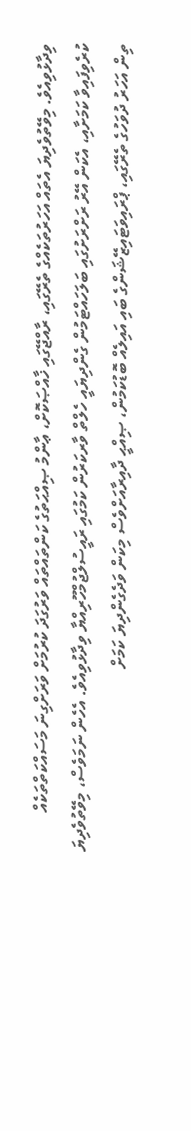ވިދާޅުވިއެވެ. މިވޭތުވެދިޔަ އެތައް އަހަރުތަކެއްގެ ތެރޭގައި، ރާއްޖޭގައި ޚާއްޞަކޮށް، ޢާންމު ޞިއްޙަތުގެ ކަންތައްތައް ވަރުގަދަ ކުރުމަށް ވަރަށްގިނަ މަސައްކަތްތަކެއް ކުރެވިފައިވާ ކަމަށާއި، އެކަން އޭރު ރަށްރަށުގައި ބަލަހައްޓަމުން ގެންދިޔައީ ހެލްތް ވާރކަރުން ކަމުގައި ރައީސުލްޖުމްހޫރިއްޔާ ވިދާޅުވިއެވެ. އެހެން ނަމަވެސް، މިވޭތުވެދިޔަ ތިން އަހަރު ދުވަހުގެ ތެރޭގައި، ޕްރައިވަޓައިޒޭޝަންގެ ބައި އައިލެއް ބޮޑުކަމުން، ޞިއްޙީ ދާއިރާއަށްވެސް މިކަން ވަދެގެންދިޔަ ކަމަށް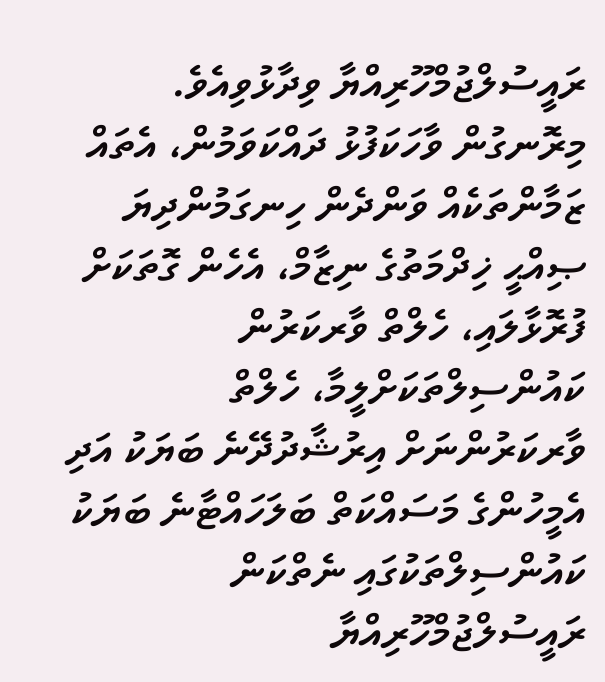ރައީސުލްޖުމްހޫރިއްޔާ ވިދާޅުވިއެވެ. މިރޮނގުން ވާހަކަފުޅު ދައްކަވަމުން، އެތައް ޒަމާންތަކެއް ވަންދެން ހިނގަމުންދިޔަ ޞިއްޙީ ޚިދްމަތުގެ ނިޒާމް، އެހެން ގޮތަކަށް ފުރޮޅާލައި، ހެލްތް ވާރކަރުން ކައުންސިލްތަކަށްލީމާ، ހެލްތް ވާރކަރުންނަށް އިރުޝާދުދޭނެ ބަޔަކު އަދި އެމީހުންގެ މަސައްކަތް ބަލަހައްޓާނެ ބަޔަކު ކައުންސިލްތަކުގައި ނެތްކަން ރައީސުލްޖުމްހޫރިއްޔާ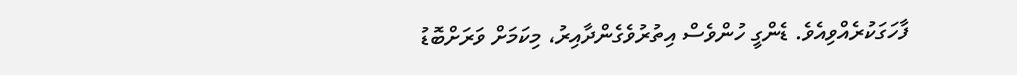ފާހަގަކުރެއްވިއެވެ. ޑެންގީ ހުންވެސް އިތުރުވެގެންދާއިރު، މިކަމަށް ވަރަށްބޮޑު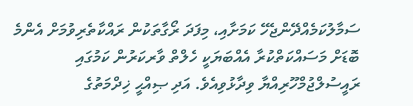ސަމާލުކަމެއްދޭންޖެހޭ ކަމަށާއި، މިފަދަ ރޯގާތަކުން ރައްކާތެރިވުމަށް އެންމެ ބޮޑަށް މަސައްކަތްކުރާ އެއްބަޔަކީ ހެލްތް ވާރކަރުން ކަމުގައި ރައީސުލްޖުމްހޫރިއްޔާ ވިދާޅުވިއެވެ. އަދި ޞިއްޙީ ޚިދްމަތުގެ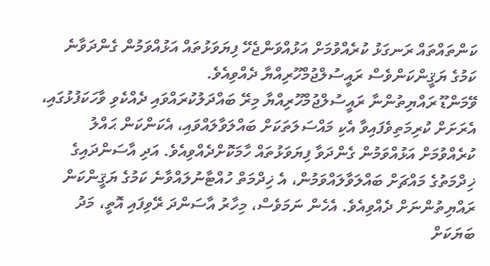ކަންތައްތައް ރަނގަޅު ކުރެއްވުމަށް އަޅުއްވަންޖެހޭ ފިޔަވަޅުތައް އަޅުއްވަމުން ގެންދަވާނެ ކަމުގެ ޔަޤީންކަންވެސް ރައީސުލްޖުމްހޫރިއްޔާ ދެއްވިއެވެ.
ވޭމަންޑޫ ރައްޔިތުންނާ ރައީސުލްޖުމްހޫރިއްޔާ މިރޭ ބައްދަލުކުރައްވައި ދެއްކެވި ވާހަކަފުޅުގައި، އެރަށަށް ކުރިމަތިވެފައިވާ އެކި މައްސަލަތަކަށް ބައްލަވާލައްވައި، އެކަންކަން ޙައްލު ކުރެއްވުމަށް އަޅުއްވަމުން ގެންދަވާ ފިޔަވަޅުތައް ހާމަކޮށްދެއްވިއެވެ. އަދި އާސަންދައިގެ ޚިދްމަތުގެ މައްޗަށް ބައްލަވާލައްވަމުން، އެ ޚިދްމަތް ހުއްޓާނުލައްވާނެ ކަމުގެ ޔަޤީންކަން ރައްޔިތުންނަށް ދެއްވިއެވެ. އެހެން ނަމަވެސް، މިހާރު އާސަންދަ ރޭވިފައި އޮތީ، މަދު ބަޔަކަށް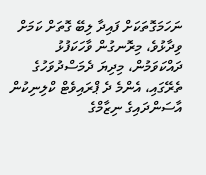ނަހަމަގޮތަކަށް ފައިދާ ލިބޭ ގޮތަށް ކަމަށް ވިދާޅުވެ، މިރޮނގުން ވާހަކަފުޅު ދައްކަވަމުން، މިދިޔަ ދެމަސްދުވަހުގެ ތެރޭގައި، އެންމެ ދެ ޕްރައިވެޓް ކްލިނިކުން އާސަންދައިގެ ނިޒާމްގެ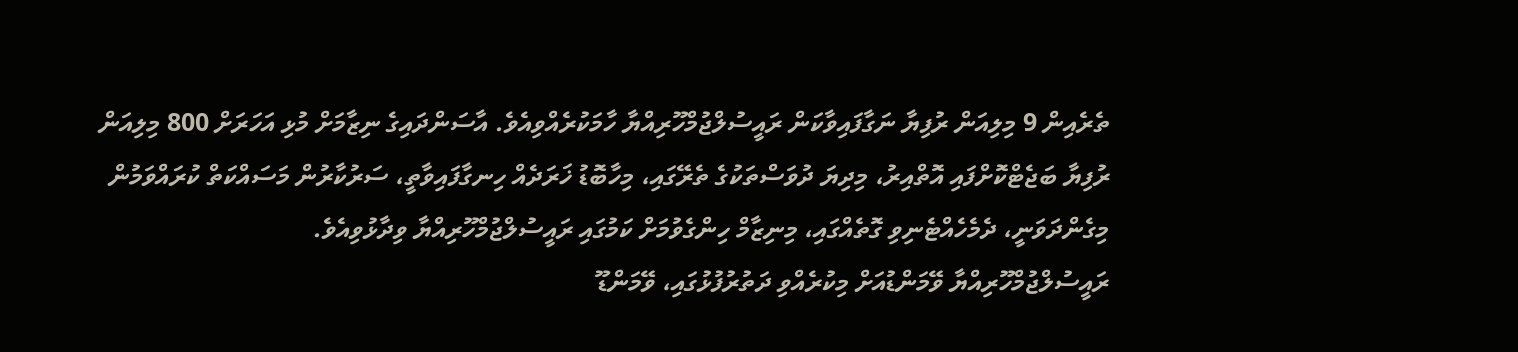ތެރެއިން 9 މިލިއަން ރުފިޔާ ނަގާފައިވާކަން ރައީސުލްޖުމްހޫރިއްޔާ ހާމަކުރެއްވިއެވެ. އާސަންދައިގެ ނިޒާމަށް މުޅި އަހަރަށް 800 މިލިއަން ރުފިޔާ ބަޖެޓްކޮށްފައި އޮތްއިރު، މިދިޔަ ދުވަސްތަކުގެ ތެރޭގައި، މިހާބޮޑު ޚަރަދެއް ހިނގާފައިވާތީ، ސަރުކާރުން މަސައްކަތް ކުރައްވަމުން މިގެންދަވަނީ، ދެމެހެއްޓެނިވި ގޮތެއްގައި، މިނިޒާމް ހިންގެވުމަށް ކަމުގައި ރައީސުލްޖުމްހޫރިއްޔާ ވިދާޅުވިއެވެ.
ރައީސުލްޖުމްހޫރިއްޔާ ވޭމަންޑުއަށް މިކުރެއްވި ދަތުރުފުޅުގައި، ވޭމަންޑޫ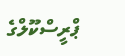ޕްރީސްކޫލްގެ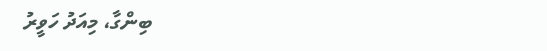ބިންގާ، މިއަދު ހަވީރު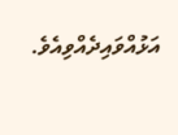އަޅުއްވައިދެއްވިއެވެ.